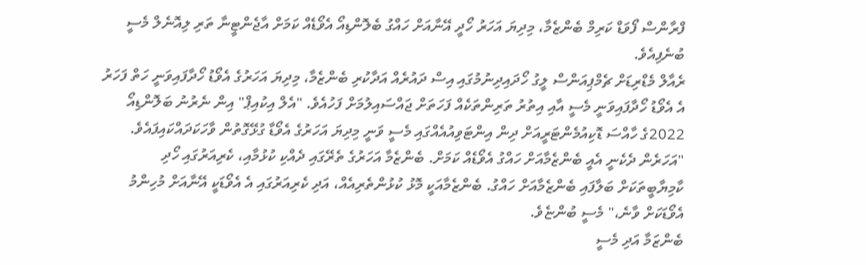ފްރާންސް ފޯވަޑް ކަރިމް ބެންޒެމާ، މިދިޔަ އަހަރު ހޯދީ އޭނާއަށް ހައްގު ބެލޮންޑިއޯ އެވޯޑެއް ކަމަށް އާޖެންޓީނާ ތަރި ލިއޮނެލް މެސީ ބުނެފިއެވެ.
ރެއާލް މެޑްރިޑަށް ޗެމްޕިއަންސް ލީގު ހޯދައިދިނުމުގައި އިސް ދައުރެއް އަދާކުރި ބެންޒެމާ، މިދިޔަ އަހަރުގެ އެވޯޑު ހޯދާފައިވަނީ ހަތް ފަހަރު އެ އެވޯޑު ހޯދާފައިވަނީ މެސީ އާއި އިތުރު ތަރިންތަކެއް ފަހަތަށް ޖައްސައިލުމަށް ފަހުއެވެ. "އެލް އިކުއިޕް" އިން ނެރުނު ބަލޮންޑިއޯ 2022ގެ ހާއްސަ ޑޮކިއުމެންޓަރީއަށް ދިން އިންޓަވިއުއެއްގައި މެސީ ވަނީ މިދިޔަ އަހަރުގެ އެވޯޑާ ގުޅޭގޮތުން ވާހަކަދައްކައިފައެވެ.
"އަހަރެން ދެކެނީ އެއީ ބެންޒެމާއަށް ހައްގު އެވޯޑެއް ކަމަށް. ބެންޒެމާ އަހަރުގެ ތެރޭގައި ދެއްކި ކުޅުމާއި، ކެރިއަރުގައި ހޯދި ކާމިޔާބީތަކަށް ބަލާފައި ބެންޒެމާއަށް ހައްގު. ބެންޒެމާއަކީ މޮޅު ކުޅުންތެރިއެއް، އަދި ކެރިއަރުގައި އެ އެވޯޑަކީ އޭނާއަށް މުހިންމު އެވޯޑަކަށް ވާނެ،" މެސީ ބުންޏެވެ.
ބެންޒަމާ އަދި މެސީ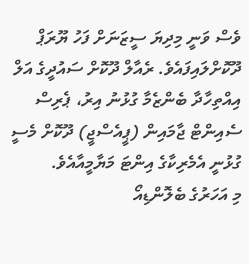ވެސް ވަނީ މިދިޔަ ސީޒަނަށް ފަހު ޔޫރަޕް ދޫކޮށްލައިފައެވެ. ރެއާލް ދޫކޮށް ސައުދީގެ އަލް އިއްތިހާދާ ބެންޒެމާ ގުޅުނު އިރު، ޕެރިސް ސެއިންޓް ޖާމައިން (ޕީއެސްޖީ) ދޫކޮށް މެސީ ގުޅުނީ އެމެރިކާގެ އިންޓަ މަޔާމީއާއެވެ.
މި އަހަރުގެ ބެލޮންޑިއޯ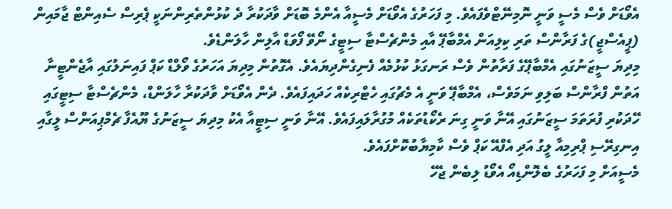އެވޯޑަށް ވެސް މެސީ ވަނީ ނޮމިނޭޓްވެފައެވެ. މި ފަހަރުގެ އެވޯޑަށް މެސީއާ އެންމެ ބޮޑަށް ވާދަކުރާ ދެ ކުޅުންތެރިންނަކީ ޕެރިސް ސެއިންޓް ޖާމައިން (ޕީއެސްޖީ)ގެ ފަރާންސް ތަރި ކިލިއަން އެމްބާޕޭ އާއި މެންޗެސްޓާ ސިޓީގެ ނޯވޭ ފޯވަޑް އާލިން ހާލަންޑެވެ.
މިދިޔަ ސީޒަނުގައި އެމްބާޕޭގެ ފަރާތުން ވެސް ރަނގަޅު ކުޅުމެއް ފެނިގެންދިޔައެވެ. އެގޮތުން މިދިޔަ އަހަރުގެ ވޯލްޑް ކަޕް ފައިނަލުގައި އާޖެންޓީނާ އަތުން ފްރާންސް ބަލިވި ނަމަވެސް، އެމްބާޕޭ ވަނީ އެ މެޗުގައި ހެޓްރިކެއް ހަދައިފައެވެ. ދެން އެވޯޑަށް ވާދަކުރާ ހާލަންޑް، މެންޗެސްޓާ ސިޓީގައި ހޭދަކުރި ފުރަތަމަ ސީޒަނުގައި އޭނާ ވަނީ ގިނަ ރެކޯޑުތަކެއް މުގުރާލައިފައެވެ. އޭނާ ވަނީ ސިޓީއާ އެކު މިދިޔަ ސީޒަނުގެ ޔޫއެފާ ޗެމްޕިއަންސް ލީގާއި އިނގިރޭސި ޕްރިމިއާ ލީގު އަދި އެފްއޭ ކަޕް ވެސް ކާމިޔާބުކޮށްފައެވެ.
މެސީއަށް މި ފަހަރުގެ ބެލޮންޑިއޯ އެވޯޑު ލިބެން ޖެހޭ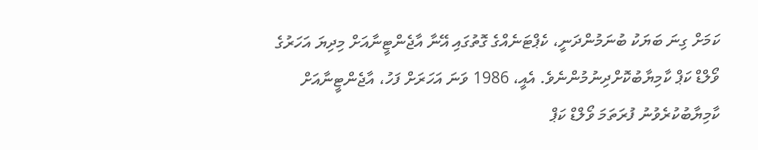ކަމަށް ގިނަ ބަޔަކު ބުނަމުންދަނީ، ކެޕްޓަނެއްގެ ގޮތުގައި އޭނާ އާޖެންޓީނާއަށް މިދިޔަ އަހަރުގެ ވޯލްޑް ކަޕް ކާމިޔާބުކޮށްދިނުމުންނެވެ. އެއީ، 1986 ވަނަ އަހަރަށް ފަހު، އާޖެންޓީނާއަށް ކާމިޔާބުކުރެވުނު ފުރަތަމަ ވޯލްޑް ކަޕް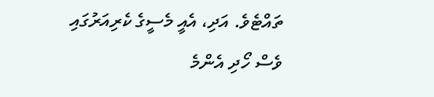ތައްޓެވެ. އަދި، އެއީ މެސީގެ ކެރިއަރުގައި ވެސް ހޯދި އެންމެ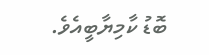ބޮޑު ކާމިޔާބީއެވެ.